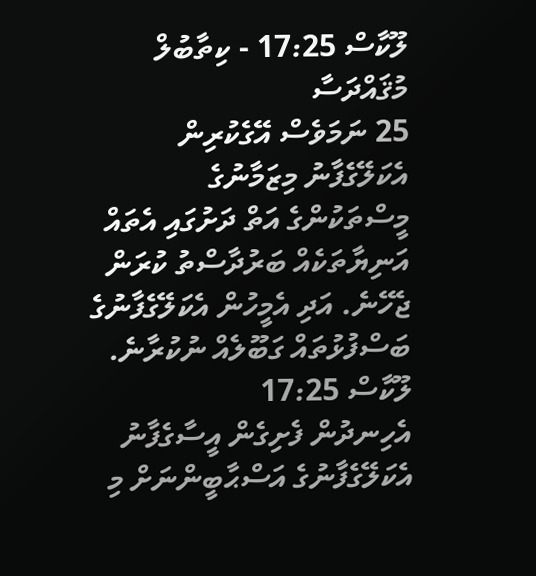ލޫކާސް 17:25 - ކިތާބުލް މުޤައްދަސާ
25 ނަމަވެސް އޭގެކުރިން އެކަލޭގެފާނު މިޒަމާނުގެ މީސްތަކުންގެ އަތް ދަށުގައި އެތައް އަނިޔާތަކެއް ބަރުދާސްތު ކުރަން ޖެހޭނެ. އަދި އެމީހުން އެކަލޭގެފާނުގެ ބަސްފުޅުތައް ގަބޫލެއް ނުކުރާނެ.
ލޫކާސް 17:25
އެހިނދުން ފެށިގެން އީސާގެފާނު އެކަލޭގެފާނުގެ އަސްޙާބީންނަށް މި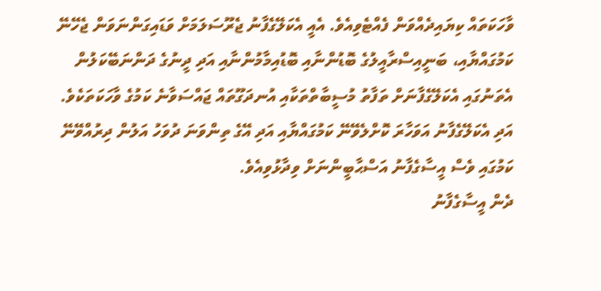ވާހަކަތައް ކިޔައިދެއްވަން ފެއްޓެވިއެވެ. އެއީ އެކަލޭގެފާނު ޖެރޫސަލަމަށް ވަޑައިގަންނަވަން ޖެހޭނޭ ކަމުގައްޔާއި، ބަނީއިސްރާއީލުގެ ބޮޑުންނާއި ބޮޑުއިމާމުންނާއި އަދި ދީނުގެ ދަންނަބޭކަލުން އެތަނުގައި އެކަލޭގެފާނަށް ތަފާތު މުސީބާތްތަކާއި އުނދަގޫތައް ޖައްސަވާނެ ކަމުގެ ވާހަކަތަކެވެ. އަދި އެކަލޭގެފާނު އަވަހާރަ ކޮށްލެވޭނޭ ކަމުގައްޔާއި އަދި އޭގެ ތިންވަނަ ދުވަހު އަލުން ދިރުއްވޭނޭ ކަމުގައި ވެސް އީސާގެފާނު އަސްޙާބީންނަށް ވިދާޅުވިއެވެ.
ދެން އީސާގެފާނު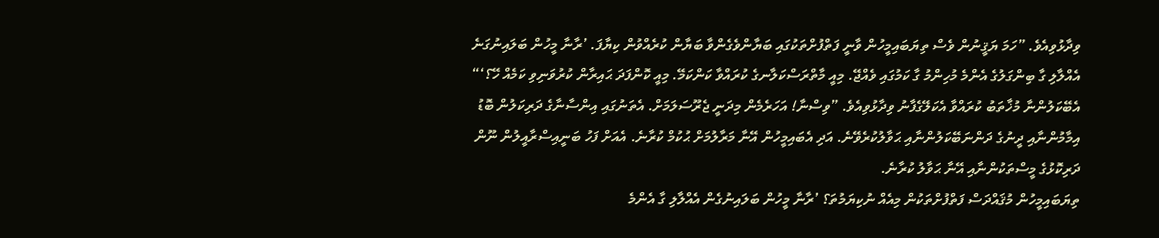ވިދާޅުވިއެވެ. ”ހަމަ ޔަޤީނުން ވެސް ތިޔަބައިމީހުން ވާނީ ފަތްފުށްތަކުގައި ބަޔާންވެގެންވާ ބަޔާން ކުރެއްވުން ކިޔާފަ. ’ރާނާ މީހުން ބަލައިނުގަނެ އެއްލާލި ގާ ބިންގަލުގެ އެންމެ މުހިންމު ގާ ކަމުގައި ވެއްޖޭ. މިއީ މާތްރަސްކަލާނގެ ކުރައްވާ ކަންކަމޭ. މިއީ ކޮންފަދަ ޙައިރާން ކުރުވަނިވި ކަމެއް ހޭ؟‘“
އެބޭކަލުންނާ މުޚާތަބު ކުރައްވާ އެކަލޭގެފާނު ވިދާޅުވިއެވެ. ”ވިސްނާ! އަހަރެމެން މިދަނީ ޖެރޫސަލަމަށް. އެތަނުގައި އިންސާނާގެ ދަރިކަލުން ބޮޑު އިމާމުންނާއި ދީނުގެ ދަންނަބޭކަލުންނާއި ޙަވާލުކުރެވޭނެ. އަދި އެބައިމީހުން އޭނާ މަރާލުމަށް ޙުކުމް ކުރާނެ. އެއަށް ފަހު ބަނީއިސްރާއީލުން ނޫން ދަރިކޮޅުގެ މީސްތަކުންނާއި އޭނާ ޙަވާލު ކުރާނެ.
ތިޔަބައިމީހުން މުޤައްދަސް ފަތްފުށްތަކުން މިއެއް ނުކިޔަމުތަ؟ ’ރާނާ މީހުން ބަލައިނުގެން އެއްލާލި ގާ އެންމެ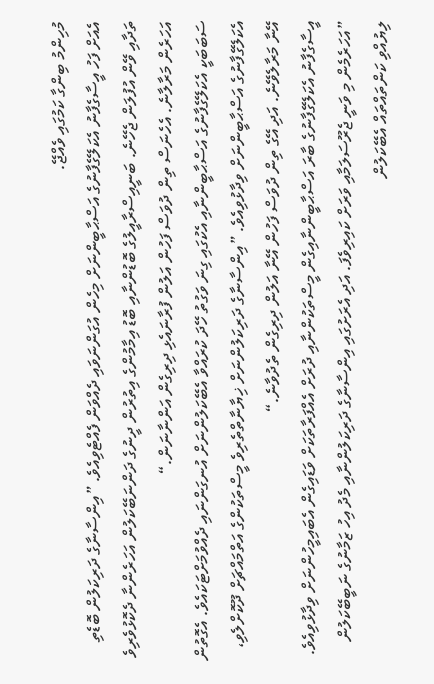މުހިންމު ބިންގާ ކަމުގައި ވެއްޖޭ.
އެއަށް ފަހު އީސާގެފާނު އެކަލޭގެފާނުގެ އަސްޙާބީންނަށް މިހެން އުގަންނަވައި ދެއްވަން ފެއްޓެވިއެވެ. ”އިންސާނާގެ ދަރިކަލުން ބޮޑެތި ތަދާއި ވޭން އުފުލަން ޖެހޭނެ. ބަނީއިސްރާއީލުގެ ބޮޑުންނާއި ބޮޑު އިމާމުންގެ އިތުރުން ދީނުގެ ދަންނަބޭކަލުން އަހަރެންނާ ދެކޮޅުވެރިވެ އަހަރެން މަރާލާނެ. އެހެނަސް ތިން ދުވަސް ފަހުން އަލުން ފުރާނައެޅި ދިރިގެން އަންނާނަން.“
ސަބަބަކީ އެކަލޭގެފާނުގެ އަސްޙާބީންނާއި އެކުގައި ގިނަ ވަގުތު ހޭދަ ކުރައްވާ އެބޭކަލުންނަށް އުނގަންނައި ދެއްވުމަށްޓަކައެވެ. އެގޮތުން އެކަލޭގެފާނުގެ އަސްޙާބީންނަށް ވިދާޅުވިއެވެ. ”އިންސާނާގެ ދަރިކަލުންނަށް ޚިޔާނާތްތެރިވެ މީސްތަކުންގެ އަތްމައްޗަށް ދޫކޮށްލެވި، އޭނާ މަރާލެވޭނެ. އަދި އޭގެ ތިން ދުވަސް ފަހުން އޭނާ އަލުން ދިރިގެން ތެދުވާނެ.“
އީސާގެފާނު އެކަލޭގެފާނުގެ ބާރަ އަސްޙާބީންނާއިގެން މީސްތަކުންނާއި ދުރަށް އެއްފަރާތަކަށް ވަޑައިގެން އެބައިމީހުންނަށް ވިދާޅުވިއެވެ. ”އަހަރެމެން މި ވަނީ ޖެރޫސަލަމާއި ވަރަށް ކައިރިވެފަ. އަދި އެރަށުގައި އިންސާނާގެ ދަރިކަލުންނާއި މެދު އިހު ޒަމާނުގެ ނަބީބޭކަލުން ލިޔުއްވި ކަންތައްތައް އެބޭކަލުން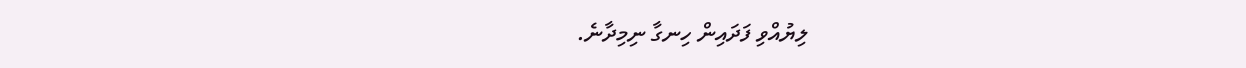ލިޔުއްވި ފަދައިން ހިނގާ ނިމިދާނެ.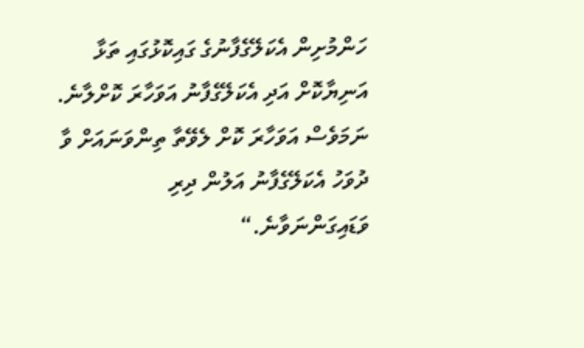ހަންމުށިން އެކަލޭގެފާނުގެ ގައިކޮޅުގައި ތަޅާ އަނިޔާކޮށް އަދި އެކަލޭގެފާނު އަވަހާރަ ކޮށްލާނެ. ނަމަވެސް އަވަހާރަ ކޮށް ލެވޭތާ ތިންވަނައަށް ވާ ދުވަހު އެކަލޭގެފާނު އަލުން ދިރި ވަޑައިގަންނަވާނެ.“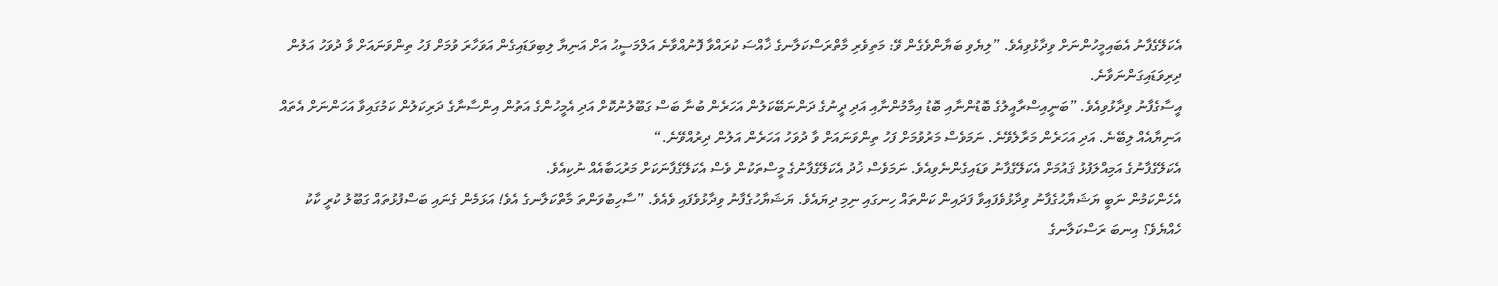އެކަލޭގެފާނު އެބައިމީހުންނަށް ވިދާޅުވިއެވެ. ”ލިޔެވި ބަޔާންވެގެން ވޭ: މަތިވެރި މާތްރަސްކަލާނގެ ޚާއްސަ ކުރައްވާ ފޮނުއްވާނެ އަލްމަސީޙު އަށް އަނިޔާ ލިބިވަޑައިގެން އަވަހާރަ ވުމަށް ފަހު ތިންވަނައަށް ވާ ދުވަހު އަލުން ދިރިވަޑައިގަންނަވާނެ.
އީސާގެފާނު ވިދާޅުވިއެވެ. ”ބަނީއިސްރާއީލުގެ ބޮޑުންނާއި ބޮޑު އިމާމުންނާއި އަދި ދީނުގެ ދަންނަބޭކަލުން އަހަރެން ބުނާ ބަސް ގަބޫލުނުކޮށް އަދި އެމީހުންގެ އަތުން އިންސާނާގެ ދަރިކަލުން ކަމުގައިވާ އަހަންނަށް އެތައް އަނިޔާއެއް ލިބޭނެ. އަދި އަހަރެން މަރާލެވޭނެ. ނަމަވެސް މަރުވުމަށް ފަހު ތިންވަނައަށް ވާ ދުވަހު އަހަރެން އަލުން ދިރުއްވޭނެ.“
އެކަލޭގެފާނުގެ އަމިއްލަފުޅު ޤައުމަށް އެކަލޭގެފާނު ވަޑައިގެންނެވިއެވެ. ނަމަވެސް ޚުދު އެކަލޭގެފާނުގެ މީސްތަކުން ވެސް އެކަލޭގެފާނަކަށް މަރުޙަބާއެއް ނުކިއެވެ.
އެހެންކަމުން ނަބީ ޔަޝަޔާޙުގެފާނު ވިދާޅުވެފައިވާ ފަދައިން ކަންތައް ހިނގައި ނިމި ދިޔައެވެ. ޔަޝަޔާހުގެފާނު ވިދާޅުވެފައި ވެއެވެ. ”ސާހިބުވަންތަ މާތްކަލާނގެ އެވެ! އަޅަމެން ގެނައި ބަސްފުޅުތައް ގަބޫލު ކުރީ ކާކު ހެއްޔެވެ؟ އިނބަ ރަސްކަލާނގެ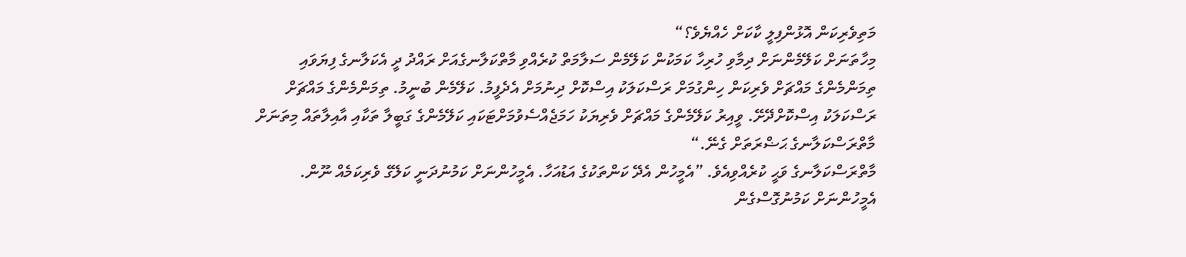މަތިވެރިކަން އޮޅުންފިލީ ކާކަށް ހެއްޔެވެ؟“
މިހާތަނަށް ކަލޭމެންނަށް ދިމާވި ހުރިހާ ކަމަކުން ކަލޭމެން ސަލާމަތް ކުރެއްވި މާތްކަލާނގެއަށް ރައްދު ދީ އެކަލާނގެ ފިޔަވައި ތިމަންމެންގެ މައްޗަށް ވެރިކަން ހިންގުމަށް ރަސްކަލަކު އިސްކޮށް ދިނުމަށް އެދެފީމު. ކަލޭމެން ބުނީމު. ތިމަންމެންގެ މައްޗަށް ރަސްކަލަކު އިސްކޮށްދޭށޭ. ވީއިރު ކަލޭމެންގެ މައްޗަށް ވެރިޔަކު ހަމަޖެއްސެވުމަށްޓަކައި ކަލޭމެންގެ ގަބީލާ ތަކާއި އާއިލާތައް މިތަނަށް މާތްރަސްކަލާނގެ ޙަޟްރަތަށް ގެނޭ.“
މާތްރަސްކަލާނގެ ވަޙީ ކުރެއްވިއެވެ. ”އެމީހުން އެދޭ ކަންތަކުގެ އަޑުއަހާ. އެމީހުންނަށް ކަމުނުދަނީ ކަލޭގެ ވެރިކަމެއް ނޫން. އެމީހުންނަށް ކަމުނުގޮސްގެން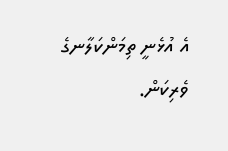އެ އުޅެނީ ތިމަންކަލާނގެ ވެރިކަން.